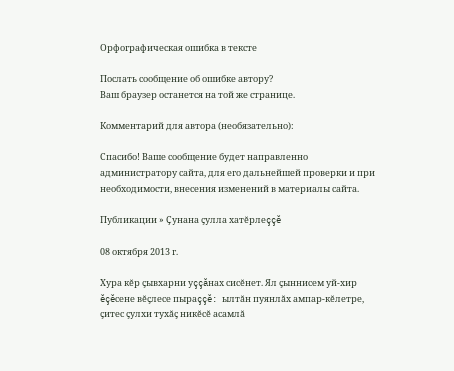Орфографическая ошибка в тексте

Послать сообщение об ошибке автору?
Ваш браузер останется на той же странице.

Комментарий для автора (необязательно):

Спасибо! Ваше сообщение будет направленно администратору сайта, для его дальнейшей проверки и при необходимости, внесения изменений в материалы сайта.

Публикации » Çунана çулла хатĕрлеççĕ

08 октября 2013 г.

Хура кĕр çывхарни уççăнах сисĕнет. Ял çыннисем уй-хир ĕçĕсене вĕçлесе пыраççĕ: ылтăн пуянлăх ампар-кĕлетре, çитес çулхи тухăç никĕсĕ асамлă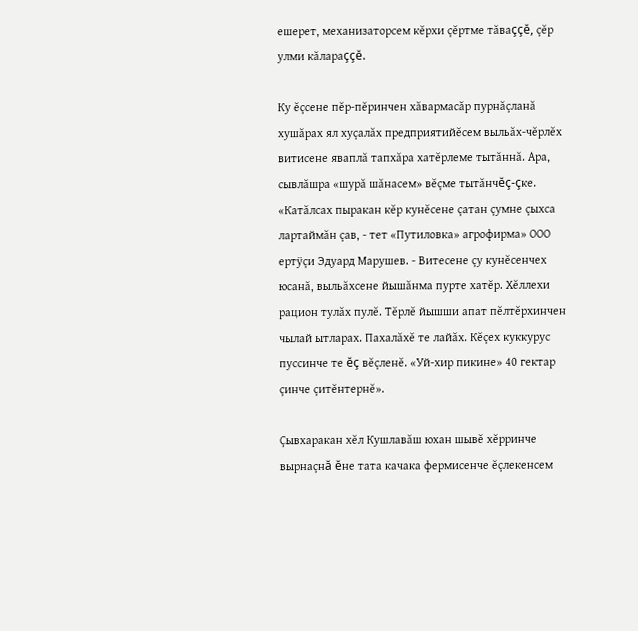ешерет, механизаторсем кĕрхи çĕртме тăваççĕ, çĕр улми кăлараççĕ.

Ку ĕçсене пĕр-пĕринчен хăвармасăр пурнăçланă хушăрах ял хуçалăх предприятийĕсем выльăх-чĕрлĕх витисене яваплă тапхăра хатĕрлеме тытăннă. Ара, сывлăшра «шурă шăнасем» вĕçме тытăнчĕç-çке. «Катăлсах пыракан кĕр кунĕсене çатан çумне çыхса лартаймăн çав, - тет «Путиловка» агрофирма» ООО ертÿçи Эдуард Марушев. - Витесене çу кунĕсенчех юсанă, выльăхсене йышăнма пурте хатĕр. Хĕллехи рацион тулăх пулĕ. Тĕрлĕ йышши апат пĕлтĕрхинчен чылай ытларах. Пахалăхĕ те лайăх. Кĕçех куккурус пуссинче те ĕç вĕçленĕ. «Уй-хир пикине» 40 гектар çинче çитĕнтернĕ».

Çывхаракан хĕл Кушлавăш юхан шывĕ хĕрринче вырнаçнă ĕне тата качака фермисенче ĕçлекенсем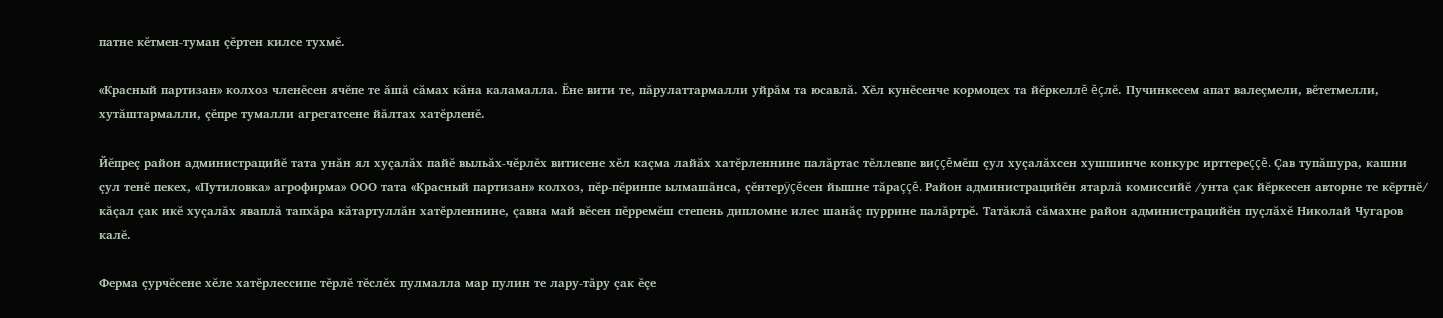патне кĕтмен-туман çĕртен килсе тухмĕ.

«Красный партизан» колхоз членĕсен ячĕпе те ăшă сăмах кăна каламалла. Ĕне вити те, пăрулаттармалли уйрăм та юсавлă. Хĕл кунĕсенче кормоцех та йĕркеллĕ ĕçлĕ. Пучинкесем апат валеçмели, вĕтетмелли, хутăштармалли, çĕпре тумалли агрегатсене йăлтах хатĕрленĕ.

Йĕпреç район администрацийĕ тата унăн ял хуçалăх пайĕ выльăх-чĕрлĕх витисене хĕл каçма лайăх хатĕрленнине палăртас тĕллевпе виççĕмĕш çул хуçалăхсен хушшинче конкурс ирттереççĕ. Çав тупăшура, кашни çул тенĕ пекех, «Путиловка» агрофирма» ООО тата «Красный партизан» колхоз, пĕр-пĕринпе ылмашăнса, çĕнтерÿçĕсен йышне тăраççĕ. Район администрацийĕн ятарлă комиссийĕ /унта çак йĕркесен авторне те кĕртнĕ/ кăçал çак икĕ хуçалăх яваплă тапхăра кăтартуллăн хатĕрленнине, çавна май вĕсен пĕрремĕш степень дипломне илес шанăç пуррине палăртрĕ. Татăклă сăмахне район администрацийĕн пуçлăхĕ Николай Чугаров калĕ.

Ферма çурчĕсене хĕле хатĕрлессипе тĕрлĕ тĕслĕх пулмалла мар пулин те лару-тăру çак ĕçе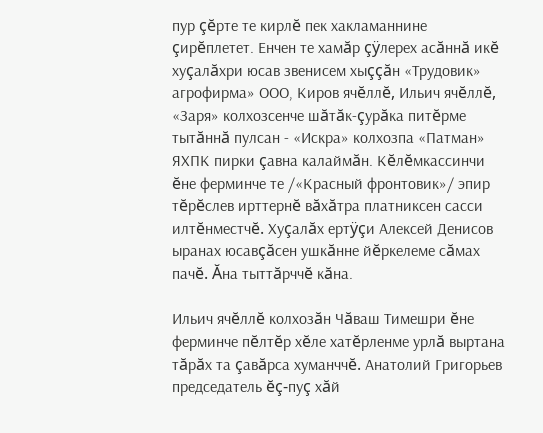пур çĕрте те кирлĕ пек хакламаннине çирĕплетет. Енчен те хамăр çÿлерех асăннă икĕ хуçалăхри юсав звенисем хыççăн «Трудовик» агрофирма» ООО, Киров ячĕллĕ, Ильич ячĕллĕ, «Заря» колхозсенче шăтăк-çурăка питĕрме тытăннă пулсан - «Искра» колхозпа «Патман» ЯХПК пирки çавна калаймăн. Кĕлĕмкассинчи ĕне ферминче те /«Красный фронтовик»/ эпир тĕрĕслев ирттернĕ вăхăтра платниксен сасси илтĕнместчĕ. Хуçалăх ертÿçи Алексей Денисов ыранах юсавçăсен ушкăнне йĕркелеме сăмах пачĕ. Ăна тыттăрччĕ кăна.

Ильич ячĕллĕ колхозăн Чăваш Тимешри ĕне ферминче пĕлтĕр хĕле хатĕрленме урлă выртана тăрăх та çавăрса хуманччĕ. Анатолий Григорьев председатель ĕç-пуç хăй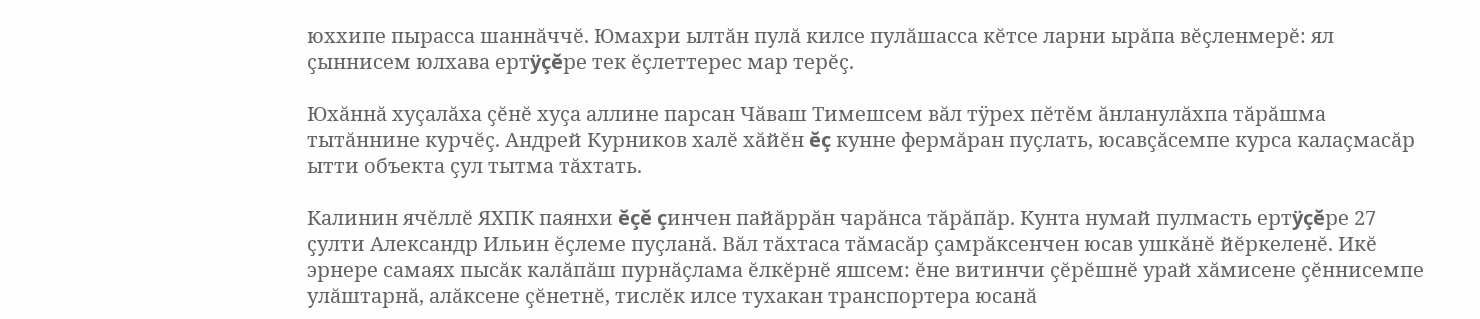юххипе пырасса шаннăччĕ. Юмахри ылтăн пулă килсе пулăшасса кĕтсе ларни ырăпа вĕçленмерĕ: ял çыннисем юлхава ертÿçĕре тек ĕçлеттерес мар терĕç.

Юхăннă хуçалăха çĕнĕ хуçа аллине парсан Чăваш Тимешсем вăл тÿрех пĕтĕм ăнланулăхпа тăрăшма тытăннине курчĕç. Андрей Курников халĕ хăйĕн ĕç кунне фермăран пуçлать, юсавçăсемпе курса калаçмасăр ытти объекта çул тытма тăхтать.

Калинин ячĕллĕ ЯХПК паянхи ĕçĕ çинчен пайăррăн чарăнса тăрăпăр. Кунта нумай пулмасть ертÿçĕре 27 çулти Александр Ильин ĕçлеме пуçланă. Вăл тăхтаса тăмасăр çамрăксенчен юсав ушкăнĕ йĕркеленĕ. Икĕ эрнере самаях пысăк калăпăш пурнăçлама ĕлкĕрнĕ яшсем: ĕне витинчи çĕрĕшнĕ урай хăмисене çĕннисемпе улăштарнă, алăксене çĕнетнĕ, тислĕк илсе тухакан транспортера юсанă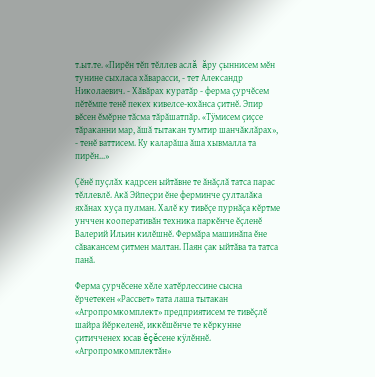т.ыт.те. «Пирĕн тĕп тĕллев аслă ăру çыннисем мĕн тунине сыхласа хăварасси, - тет Александр Николаевич. - Хăвăрах куратăр - ферма çурчĕсем пĕтĕмпе тенĕ пекех кивелсе-юхăнса çитнĕ. Эпир вĕсен ĕмĕрне тăсма тăрăшатпăр. «Тÿмисем çиçсе тăраканни мар, ăшă тытакан тумтир шанчăклăрах», - тенĕ ваттисем. Ку каларăша ăша хывмалла та пирĕн...»

Çĕнĕ пуçлăх кадрсен ыйтăвне те ăнăçлă татса парас тĕллевлĕ. Акă Эйпеçри ĕне ферминче çулталăка яхăнах хуçа пулман. Халĕ ку тивĕçе пурнăçа кĕртме унччен кооперативăн техника паркĕнче ĕçленĕ Валерий Ильин килĕшнĕ. Фермăра машинăпа ĕне сăвакансем çитмен малтан. Паян çак ыйтăва та татса панă.

Ферма çурчĕсене хĕле хатĕрлессине сысна ĕрчетекен «Рассвет» тата лаша тытакан «Агропромкомплект» предприятисем те тивĕçлĕ шайра йĕркеленĕ, иккĕшĕнче те кĕркунне çитичченех юсав ĕçĕсене кÿлĕннĕ. «Агропромкомплектăн»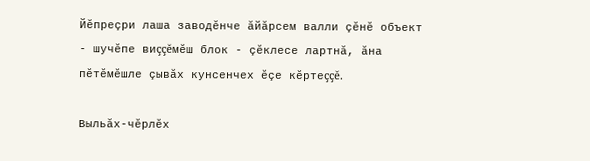Йĕпреçри лаша заводĕнче ăйăрсем валли çĕнĕ объект - шучĕпе виççĕмĕш блок - çĕклесе лартнă, ăна пĕтĕмĕшле çывăх кунсенчех ĕçе кĕртеççĕ.

Выльăх-чĕрлĕх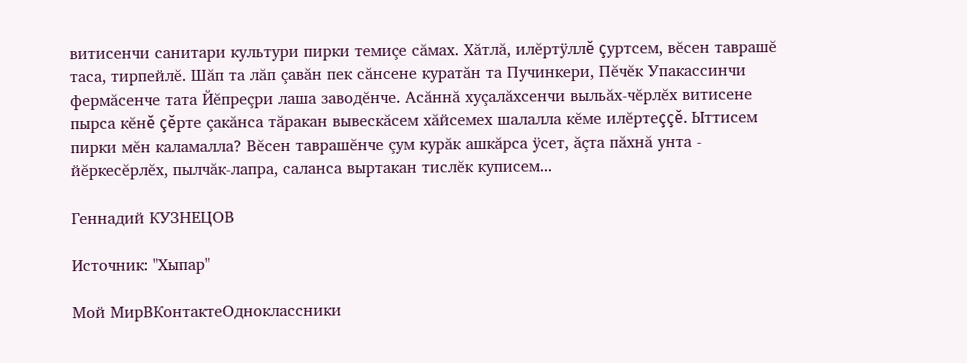витисенчи санитари культури пирки темиçе сăмах. Хăтлă, илĕртÿллĕ çуртсем, вĕсен таврашĕ таса, тирпейлĕ. Шăп та лăп çавăн пек сăнсене куратăн та Пучинкери, Пĕчĕк Упакассинчи фермăсенче тата Йĕпреçри лаша заводĕнче. Асăннă хуçалăхсенчи выльăх-чĕрлĕх витисене пырса кĕнĕ çĕрте çакăнса тăракан вывескăсем хăйсемех шалалла кĕме илĕртеççĕ. Ыттисем пирки мĕн каламалла? Вĕсен таврашĕнче çум курăк ашкăрса ÿсет, ăçта пăхнă унта - йĕркесĕрлĕх, пылчăк-лапра, саланса выртакан тислĕк куписем...

Геннадий КУЗНЕЦОВ

Источник: "Хыпар"

Мой МирВКонтактеОдноклассники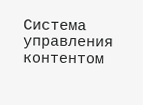Система управления контентом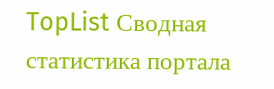TopList Сводная статистика портала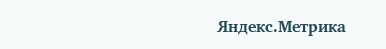Яндекс.Метрика